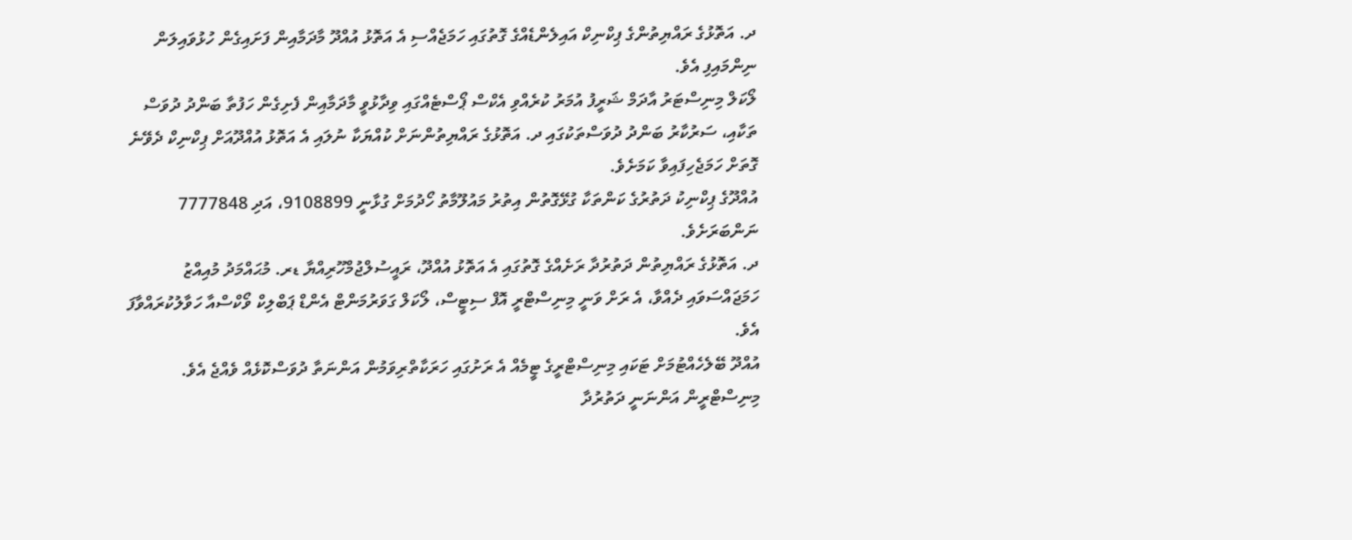ދ. އަތޮޅުގެ ރައްޔިތުންގެ ޕިކްނިކް އައިލެންޑެއްގެ ގޮތުގައި ހަމަޖެއްސި އެ އަތޮޅު އުއްދޫ މާދަމާއިން ފަށައިގެން ހުޅުވައިލަން ނިންމައިފި އެވެ.
ލޯކަލް މިނިސްޓަރު އާދަމް ޝަރީފު އުމަރު ކުރެއްވި އެކްސް ޕޯސްޓެއްގައި ވިދާޅުވީ މާދަމާއިން ފެށިގެން ހަފުތާ ބަންދު ދުވަސް ތަކާއި، ސަރުކާރު ބަންދު ދުވަސްތަކުގައި ދ. އަތޮޅުގެ ރައްޔިތުންނަށް ކުއްޔަކާ ނުލައި އެ އަތޮޅު އުއްދޫއަށް ޕިކްނިކް ދެވޭނެ ގޮތަށް ހަމަޖެހިފައިވާ ކަމަށެވެ.
އުއްދޫގެ ޕިކްނިކު ދަތުރުގެ ކަންތަކާ ގުޅޭގޮތުން އިތުރު މައުލޫމާތު ހޯދުމަށް ގުޅާނީ 9108899، އަދި 7777848 ނަންބަރަށެވެ.
ދ. އަތޮޅުގެ ރައްޔިތުން ދަތުރުދާ ރަށެއްގެ ގޮތުގައި އެ އަތޮޅު އުއްދޫ، ރައީސުލްޖުމްހޫރިއްޔާ ޑރ. މުޙައްމަދު މުއިއްޒު ހަމަޖައްސަވައި ދެއްވާ، އެ ރަށް ވަނީ މިނިސްޓްރީ އޮފް ސިޓީސް، ލޯކަލް ގަވަރުމަންޓް އެންޑް ޕަބްލިކް ވޯކްސްއާ ހަވާލުކުރައްވާފަ އެވެ.
އުއްދޫ ބޭލެހެއްޓުމަށް ޓަކައި މިނިސްޓްރީގެ ޓީމެއް އެ ރަށުގައި ހަރަކާތްރިވަމުން އަންނަތާ ދުވަސްކޮޅެއް ވެއްޖެ އެވެ.
މިނިސްޓްރީން އަންނަނީ ދަތުރުދާ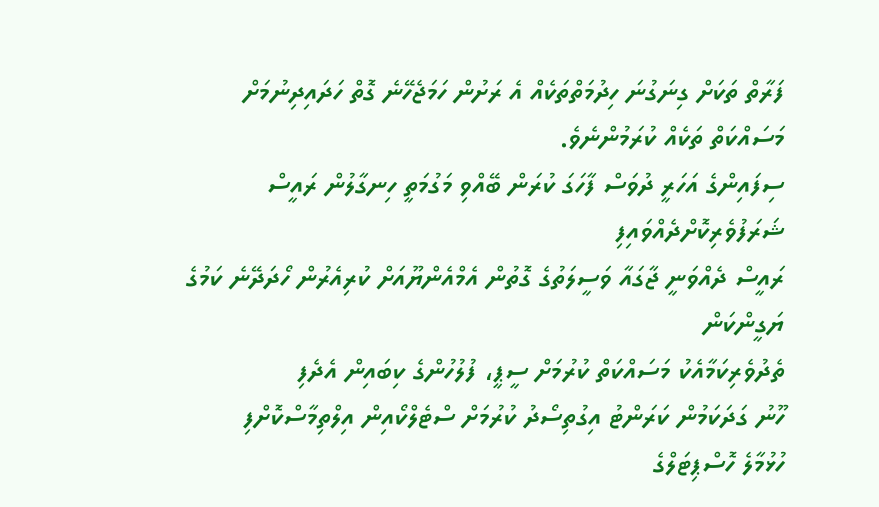ފަރާތް ތަކަށް ގިނަގުނަ ހިދުމަތްތަކެއް އެ ރަށުން ހަމަޖެހޭނެ ގޮތް ހަދައިދިނުމަށް މަސައްކަތް ތަކެއް ކުރަމުންނެވެ.
ސިފައިންގެ އަހަރީ ދުވަސް ފާހަގަ ކުރަން ބޭއްވި މަގުމަތީ ހިނގާލުން ރައީސް ޝަރަފުވެރިކޮށްދެއްވައިފި
ރައީސް ދެއްވަނީ ޖާގައާ ވަސީލަތުގެ ގޮތުން އެމްއެންޔޫއަށް ކުރިއެރުން ހޯދަދޭނެ ކަމުގެ ޔަގީންކަން
ތެދުވެރިކަމާއެކު މަސައްކަތް ކުރުމަށް ސީޕީ، ފުލުހުންގެ ކިބައިން އެދެފި
ހޫނު ގަދަކަމުން ކަރަންޓު އިގުތިސޯދު ކުރުމަށް ސްޓެލްކޯއިން އިލްތިމާސްކޮށްފި
ހުޅުމާލެ ހޮސްޕިޓަލްގެ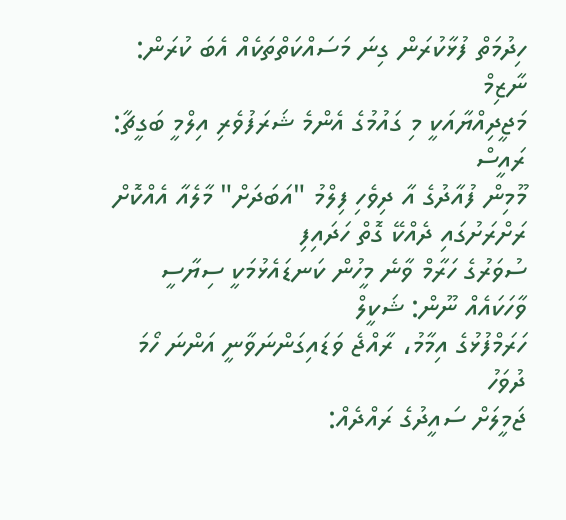ހިދުމަތް ފުޅާކުރަން ގިނަ މަސައްކަތްތަކެއް އެބަ ކުރަން: ނާޒިމް
މަޖީދިއްޔާއަކީ މި ގައުމުގެ އެންމެ ޝަރަފުވެރި އިލްމީ ބަގީޗާ: ރައީސް
މޫމިން ފުއާދުގެ އާ ދިވެހި ފިލްމު "އަބަދަށް" މާލެއާ އެއްކޮށް ރަށްރަށުގައި ދެއްކޭ ގޮތް ހަދައިފި
ސުވަރުގެ ހަރާމް ވާނެ މީހުން ކަނޑައެޅުމަކީ ސިޔާސީ ވާހަކައެއް ނޫން: ޝަކީލް
ހަރަމްފުޅުގެ އިމާމު، ރާއްޖެ ވަޑައިގަންނަވާނީ އަންނަ ހޯމަ ދުވަހު
ޖަމީލަށް ސައީދުގެ ރައްދެއް: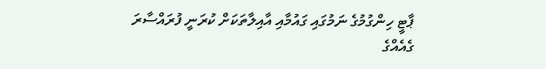ޕާޓީ ހިންގުމުގެ ނަމުގައި ގައުމާއި އާއިލާތަކަށް ކުރަނީ ފުރައްސާރަ
ގެއެއްގެ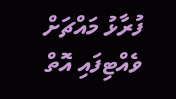ފުރާޅު މައްޗަށް ވެއްޓިފައި އޮތް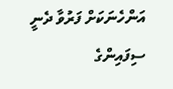އަންހެނަކަށް ފަރުވާ ދެނީ
ސިފައިންގެ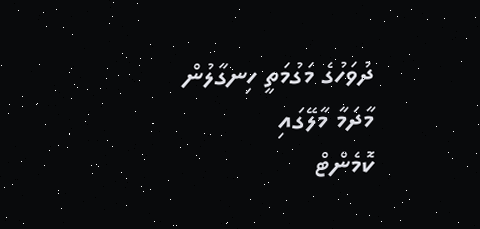ދުވަހުގެ މަގުމަތީ ހިނގާލުން މާދަމާ މާލޭގައި
ކޮމެންޓް